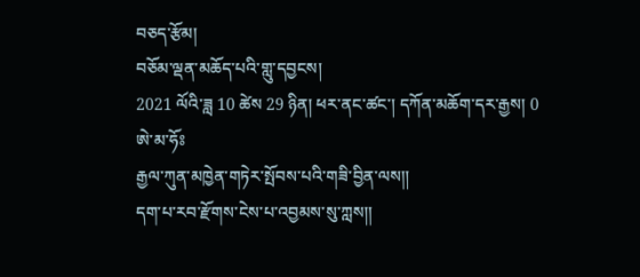བཅད་རྩོམ།
བཅོམ་ལྡན་མཆོད་པའི་གླུ་དབྱངས།
2021 ལོའི་ཟླ 10 ཚེས 29 ཉིན། ཕར་ནང་ཚང་། དཀོན་མཆོག་དར་རྒྱས། 0
ཨེ་མ་ཧོཿ
རྒྱལ་ཀུན་མཁྱེན་གཏེར་སྤོབས་པའི་གཟི་བྱིན་ལས།།
དག་པ་རབ་རྫོགས་ངེས་པ་འབྱམས་སུ་ཀླས།།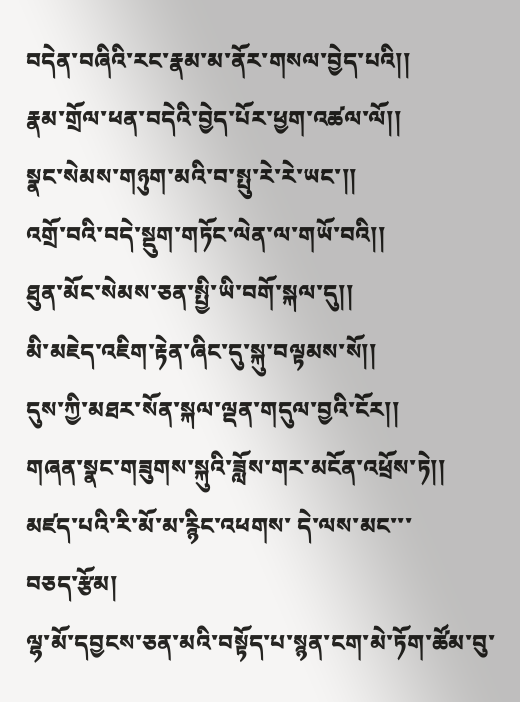བདེན་བཞིའི་རང་རྣམ་མ་ནོར་གསལ་བྱེད་པའི།།
རྣམ་གྲོལ་ཕན་བདེའི་བྱེད་པོར་ཕྱག་འཚལ་ལོ།།
སྣང་སེམས་གཉུག་མའི་བ་སྤུ་རེ་རེ་ཡང་།།
འགྲོ་བའི་བདེ་སྡུག་གཏོང་ལེན་ལ་གཡོ་བའི།།
ཐུན་མོང་སེམས་ཅན་སྤྱི་ཡི་བགོ་སྐལ་དུ།།
མི་མཇེད་འཇིག་རྟེན་ཞིང་དུ་སྐུ་བལྟམས་སོ།།
དུས་ཀྱི་མཐར་སོན་སྐལ་ལྡན་གདུལ་བྱའི་ངོར།།
གཞན་སྣང་གཟུགས་སྐུའི་ཟློས་གར་མངོན་འཕྲོས་ཏེ།།
མཛད་པའི་རི་མོ་མ་རྙིང་འཕགས་ དེ་ལས་མང་་་
བཅད་རྩོམ།
ལྷ་མོ་དབྱངས་ཅན་མའི་བསྟོད་པ་སྙན་ངག་མེ་ཏོག་ཚོམ་བུ་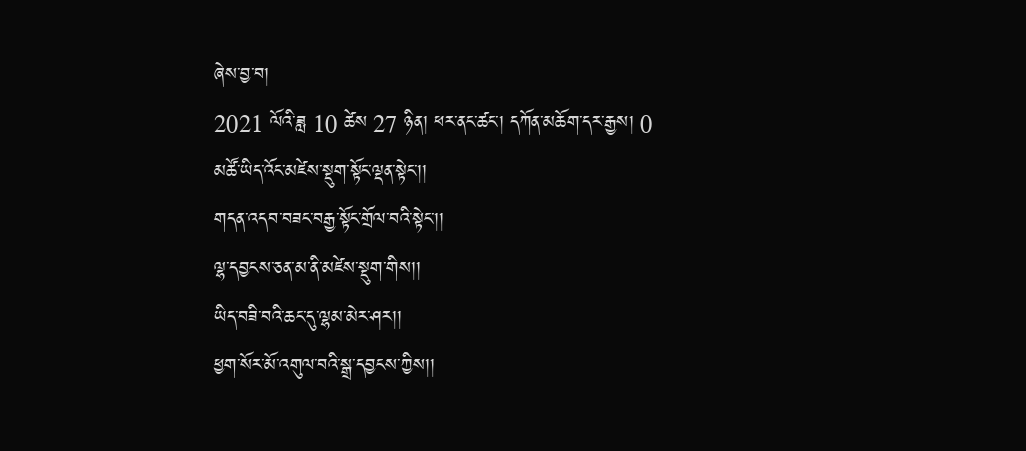ཞེས་བྱ་བ།
2021 ལོའི་ཟླ 10 ཚེས 27 ཉིན། ཕར་ནང་ཚང་། དཀོན་མཆོག་དར་རྒྱས། 0
མཚོ་ཡིད་འོང་མཛེས་སྡུག་སྟོང་ལྡན་སྟེང་།།
གདན་འདབ་བཟང་བརྒྱ་སྟོང་གྲོལ་བའི་སྟེང་།།
ལྷ་དབྱངས་ཅན་མ་ནི་མཛེས་སྡུག་གིས།།
ཡིད་བཟི་བའི་ཆང་དུ་ལྷམ་མེར་ཤར།།
ཕྱག་སོར་མོ་འགུལ་བའི་སྒྲ་དབྱངས་ཀྱིས།།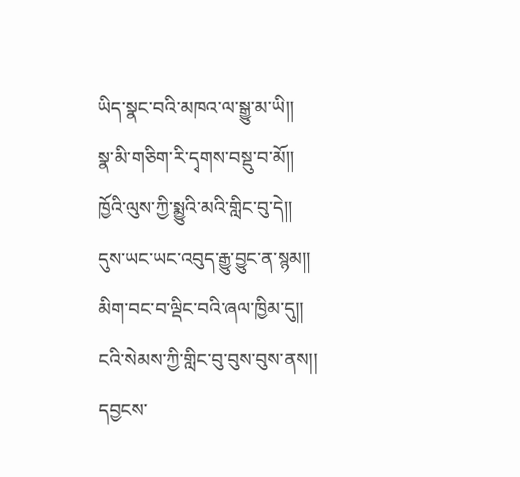ཡིད་སྣང་བའི་མཁའ་ལ་སྒྱུ་མ་ཡི།།
སྣ་མི་གཅིག་རི་དྭགས་བསྡུ་བ་མོ།།
ཁྱོའི་ལུས་ཀྱི་སྨྱུའི་མའི་གླིང་བུ་དེ།།
དུས་ཡང་ཡང་འབུད་རྒྱུ་བྱུང་ན་སྙམ།།
མིག་བང་བ་ལྡིང་བའི་ཞལ་ཁྱིམ་དུ།།
ངའི་སེམས་ཀྱི་གླིང་བུ་བུས་བུས་ནས།།
དབྱངས་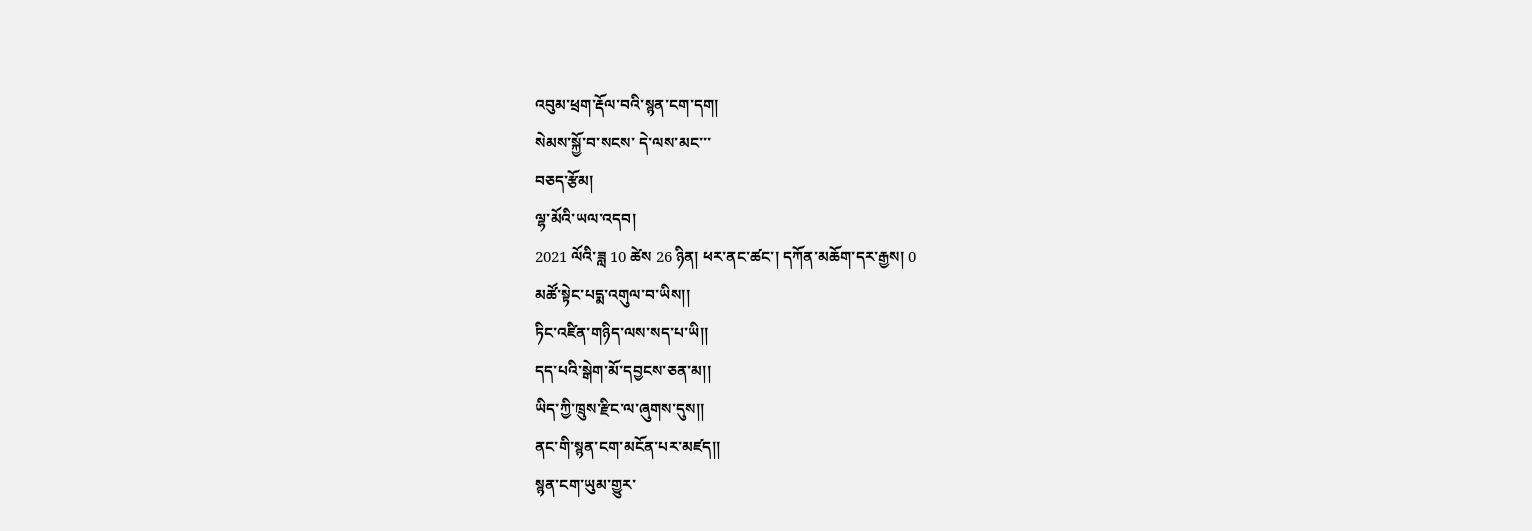འབུམ་ཕྲག་རྡོལ་བའི་སྙན་ངག་དག།
སེམས་སྐྱོ་བ་སངས་ དེ་ལས་མང་་་
བཅད་རྩོམ།
ལྷ་མོའི་ཡལ་འདབ།
2021 ལོའི་ཟླ 10 ཚེས 26 ཉིན། ཕར་ནང་ཚང་། དཀོན་མཆོག་དར་རྒྱས། 0
མཚོ་སྟེང་པདྨ་འགུལ་བ་ཡིས།།
ཏིང་འཛིན་གཉིད་ལས་སད་པ་ཡི།།
དད་པའི་སྒེག་མོ་དབྱངས་ཅན་མ།།
ཡིད་ཀྱི་ཁྲུས་རྫིང་ལ་ཞུགས་དུས།།
ནང་གི་སྙན་ངག་མངོན་པར་མཛད།།
སྙན་ངག་ཡུམ་གྱུར་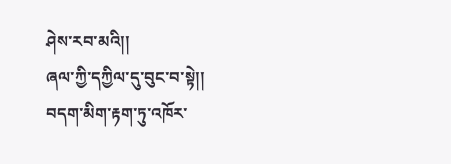ཤེས་རབ་མའི།།
ཞལ་ཀྱི་དཀྱིལ་དུ་བུང་བ་སྟེ།།
བདག་མིག་རྟག་ཏུ་འཁོར་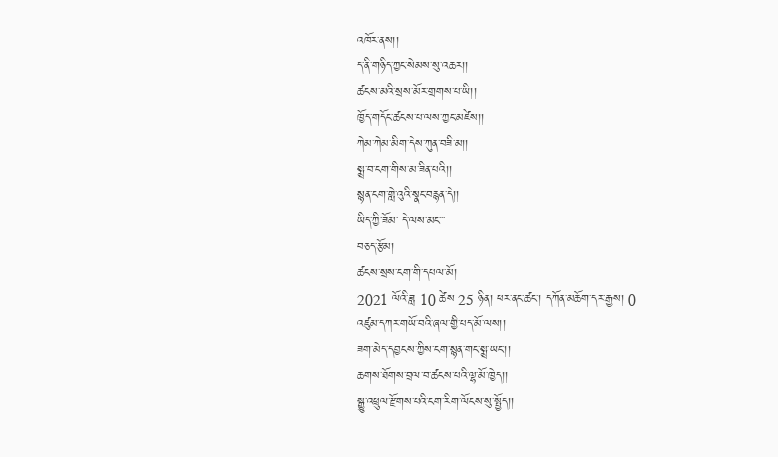འཁོར་ནས།།
ད་ནི་གཉིད་ཀྱང་སེམས་སུ་འཆར།།
ཚངས་མའི་སྲས་མོར་གྲགས་པ་ཡི།།
ཁྱོད་གདོང་ཚངས་པ་ལས་ཀྱང་མཛེས།།
ཀེམ་ཀེམ་མིག་དེས་ཀུན་བཟི་མ།།
སྨྲ་བ་ངག་གིས་མ་ཟིན་པའི།།
སྙན་ངག་གླེ་འུའི་སྣང་བརྙན་དེ།།
ཡིད་ཀྱི་ཟོམ་ དེ་ལས་མང་་་
བཅད་རྩོམ།
ཚངས་སྲས་ངག་གི་དཔལ་མོ།
2021 ལོའི་ཟླ 10 ཚེས 25 ཉིན། ཕར་ནང་ཚང་། དཀོན་མཆོག་དར་རྒྱས། 0
འཛུམ་དཀར་གཡོ་བའི་ཞལ་གྱི་པད་མོ་ལས།།
ཟག་མེད་དབྱངས་ཀྱིས་ངག་སྙན་གང་སྨྲ་ཡང་།།
ཆགས་ཐོགས་བྲལ་བ་ཚངས་པའི་ལྷ་མོ་ཁྱེད།།
སྒྱུ་འཕྲུལ་རྫོགས་པའི་ངག་རིག་ལོངས་སུ་སྤྱོད།།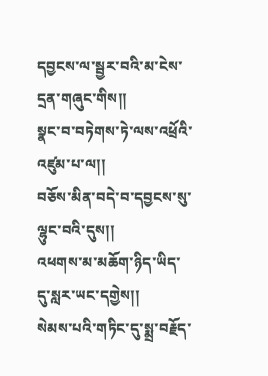དབྱངས་ལ་སྦྱར་བའི་མ་ངེས་དྲན་གཞུང་གིས།།
སྣང་བ་བཏེགས་ཏེ་ལས་འཕྲོའི་འཛུམ་པ་ལ།།
བཅོས་མིན་བདེ་བ་དབྱངས་སུ་ལྷུང་བའི་དུས།།
འཕགས་མ་མཆོག་ཉིད་ཡིད་དུ་སླར་ཡང་དགྱེས།།
སེམས་པའི་གཏིང་དུ་སྨྲ་བརྗོད་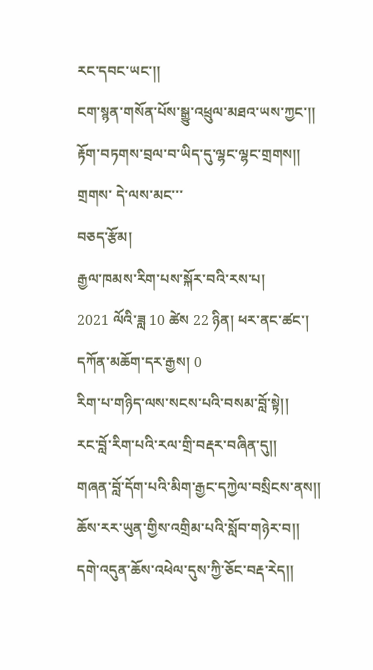རང་དབང་ཡང་།།
ངག་སྙན་གསོན་པོས་སྒྱུ་འཕྲུལ་མཐའ་ཡས་ཀྱང་།།
རྟོག་བཏགས་བྲལ་བ་ཡིད་དུ་ལྷང་ལྷང་གྲགས།།
གྲགས་ དེ་ལས་མང་་་
བཅད་རྩོམ།
རྒྱལ་ཁམས་རིག་པས་སྐོར་བའི་རས་པ།
2021 ལོའི་ཟླ 10 ཚེས 22 ཉིན། ཕར་ནང་ཚང་། དཀོན་མཆོག་དར་རྒྱས། 0
རིག་པ་གཉིད་ལས་སངས་པའི་བསམ་བློ་སྟེ།།
རང་བློ་རིག་པའི་རལ་གྲི་བརྡར་བཞིན་དུ།།
གཞན་བློ་དོག་པའི་མིག་རྒྱང་དཀྱེལ་བསྲིངས་ནས།།
ཆོས་རར་ཡུན་གྱིས་འགྲིམ་པའི་སློབ་གཉེར་བ།།
དགེ་འདུན་ཆོས་འཕེལ་དུས་ཀྱི་ཅོང་བརྡ་རེད།།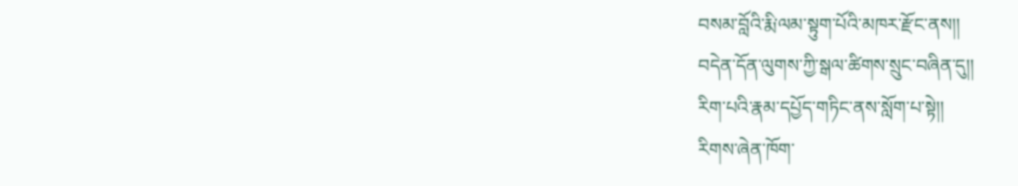བསམ་བློའི་རྨི་ལམ་སྟུག་པོའི་མཁར་རྫོང་ནས།།
བདེན་དོན་ལུགས་ཀྱི་སྒལ་ཚིགས་སྲུང་བཞིན་དུ།།
རིག་པའི་རྣམ་དཔྱོད་གཏིང་ནས་སློག་པ་སྟེ།།
རིགས་ཞེན་ཁོག་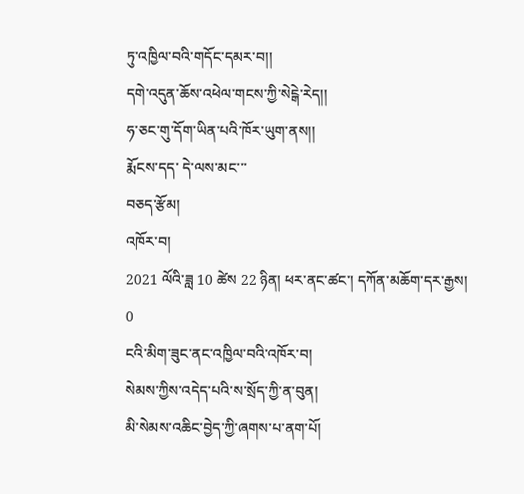ཏུ་འཁྱིལ་བའི་གདོང་དམར་བ།།
དགེ་འདུན་ཆོས་འཕེལ་གངས་ཀྱི་སེངྒེ་རེད།།
ཧ་ཅང་གུ་དོག་ཡིན་པའི་ཁོར་ཡུག་ནས།།
རྨོངས་དད་ དེ་ལས་མང་་་
བཅད་རྩོམ།
འཁོར་བ།
2021 ལོའི་ཟླ 10 ཚེས 22 ཉིན། ཕར་ནང་ཚང་། དཀོན་མཆོག་དར་རྒྱས། 0
ངའི་མིག་ཟུང་ནང་འཁྱིལ་བའི་འཁོར་བ།
སེམས་ཀྱིས་འདེད་པའི་ས་སྲོད་ཀྱི་ན་བུན།
མི་སེམས་འཆིང་བྱེད་ཀྱི་ཞགས་པ་ནག་པོ།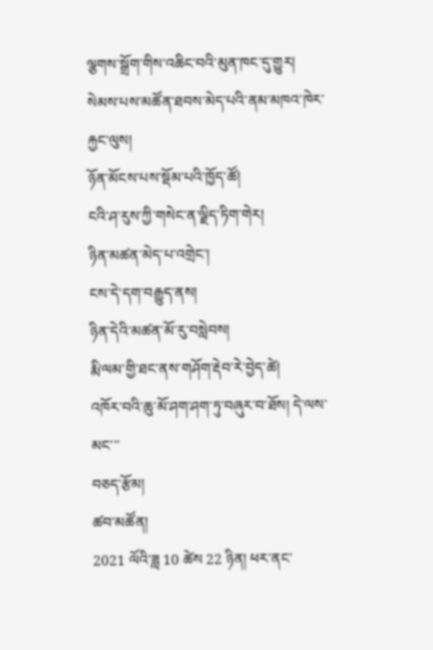ལྕགས་སྒྲོག་གིས་འཆིང་བའི་མུན་ཁང་དུ་གྱུར།
སེམས་པས་མཚོན་ཐབས་མེད་པའི་ནམ་མཁའ་ཁེར་རྐྱང་ལུས།
ཉོན་མོངས་པས་སྡོམ་པའི་ཁྱོད་ཚོ།
ངའི་ཤ་རུས་ཀྱི་གསེང་ན་ལྗིད་ཏིག་གེར།
ཉིན་མཚན་མེད་པ་འགྲེང་།
ངས་དེ་དག་བརྒྱུད་ནས།
ཉིན་དེའི་མཚན་མོ་རུ་བསླེབས།
རྨི་ལམ་གྱི་ཐང་ནས་གཤོག་རྡེབ་རེ་བྱེད་ཚེ།
འཁོར་བའི་ཆུ་མོ་ཤག་ཤག་ཏུ་བཞུར་བ་ཐོས། དེ་ལས་མང་་་
བཅད་རྩོམ།
ཚབ་མཚོན།
2021 ལོའི་ཟླ 10 ཚེས 22 ཉིན། ཕར་ནང་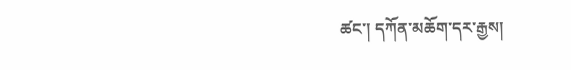ཚང་། དཀོན་མཆོག་དར་རྒྱས།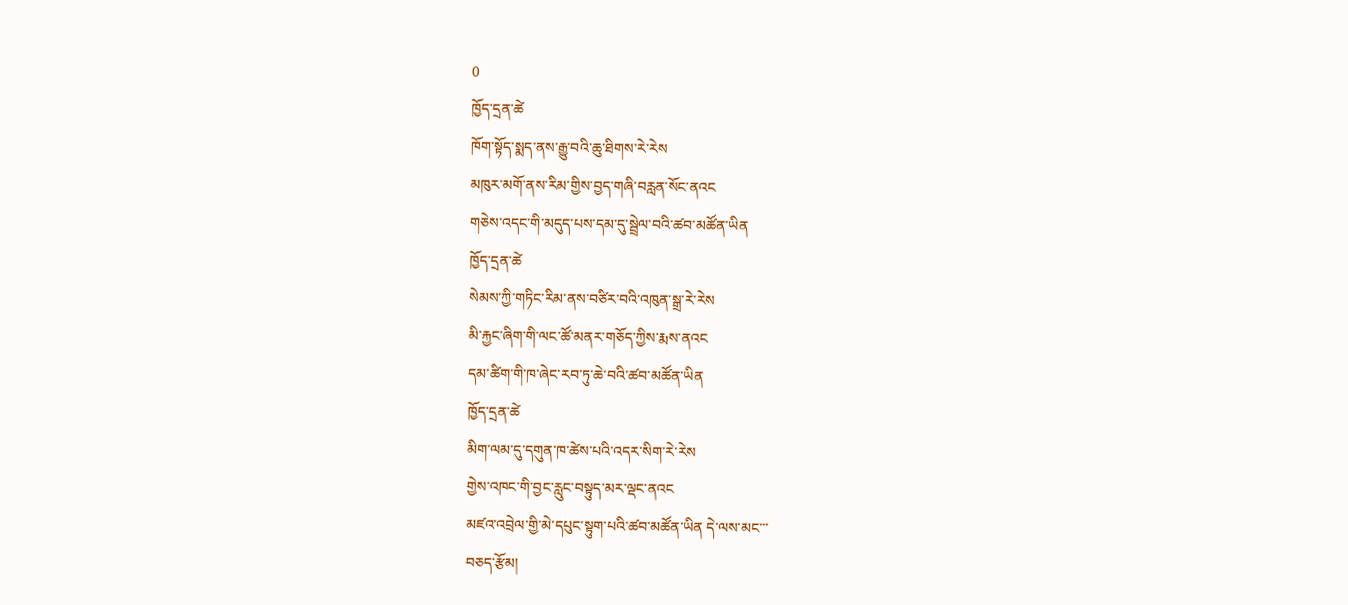0
ཁྱོད་དྲན་ཚེ
ཁོག་སྟོད་སྨད་ནས་རྒྱུ་བའི་ཆུ་ཐིགས་རེ་རེས
མཁུར་མགོ་ནས་རིམ་གྱིས་བྱད་གཞི་བརླན་སོང་ནའང
གཅེས་འདང་གི་མདུད་པས་དམ་དུ་སྦྲེལ་བའི་ཚབ་མཚོན་ཡིན
ཁྱོད་དྲན་ཚེ
སེམས་ཀྱི་གཏིང་རིམ་ནས་བཙིར་བའི་འཁུན་སྒྲ་རེ་རེས
མི་རྐྱང་ཞིག་གི་ལང་ཚོ་མནར་གཅོད་ཀྱིས་རྨས་ནའང
དམ་ཚིག་གི་ཁ་ཞེང་རབ་ཏུ་ཆེ་བའི་ཚབ་མཚོན་ཡིན
ཁྱོད་དྲན་ཚེ
མིག་ལམ་དུ་དགུན་ཁ་ཚེས་པའི་འདར་སིག་རེ་རེས
གྱེས་འཁང་གི་བྱང་རླུང་བསྟུད་མར་ལྡང་ནའང
མཛའ་འབྲེལ་གྱི་མེ་དཔུང་སྟུག་པའི་ཚབ་མཚོན་ཡིན དེ་ལས་མང་་་
བཅད་རྩོམ།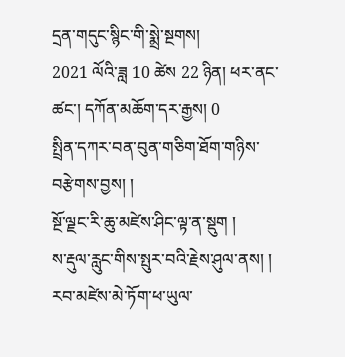དྲན་གདུང་སྙིང་གི་སྨྲེ་སྔགས།
2021 ལོའི་ཟླ 10 ཚེས 22 ཉིན། ཕར་ནང་ཚང་། དཀོན་མཆོག་དར་རྒྱས། 0
སྤྲིན་དཀར་བན་བུན་གཅིག་ཐོག་གཉིས་བརྩེགས་བྱས། །
སྔོ་ལྗང་རི་ཆུ་མཛེས་ཤིང་ལྟ་ན་སྡུག །
ས་རྡུལ་རླུང་གིས་སྤུར་བའི་རྗེས་ཤུལ་ནས། །
རབ་མཛེས་མེ་ཏོག་ཕ་ཡུལ་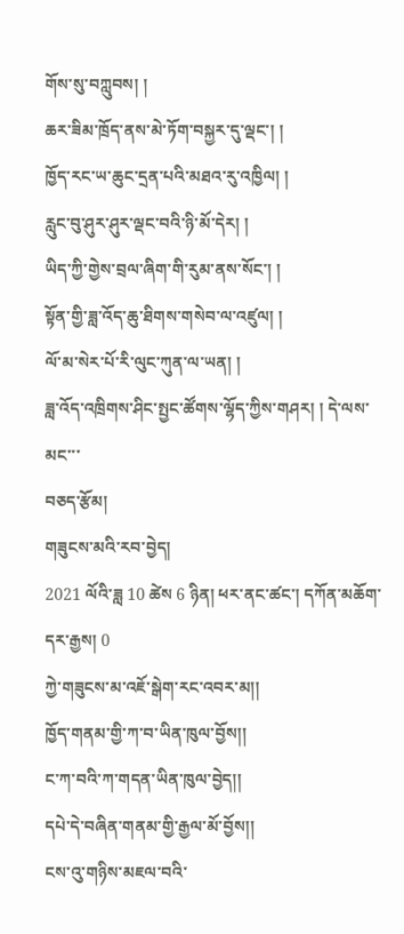གོས་སུ་བཀླུབས། །
ཆར་ཟིམ་ཁྲོད་ནས་མེ་ཏོག་བསྐྱར་དུ་ལྡང་། །
ཁྱོད་རང་ཡ་ཆུང་དྲན་པའི་མཐའ་རུ་འཁྱིལ། །
རླུང་བུ་ཤུར་ཤུར་ལྡང་བའི་ཉི་མོ་དེར། །
ཡིད་ཀྱི་གྱེས་བྲལ་ཞིག་གི་རུམ་ནས་སོང་། །
སྟོན་གྱི་ཟླ་འོད་ཆུ་ཐིགས་གསེབ་ལ་འཛུལ། །
ལོ་མ་སེར་པོ་རི་ལུང་ཀུན་ལ་ཡན། །
ཟླ་འོད་འཁྲིགས་ཤིང་སྤྱང་ཚོགས་ལྷོད་ཀྱིས་གཤར། ། དེ་ལས་མང་་་
བཅད་རྩོམ།
གཟུངས་མའི་རབ་བྱེད།
2021 ལོའི་ཟླ 10 ཚེས 6 ཉིན། ཕར་ནང་ཚང་། དཀོན་མཆོག་དར་རྒྱས། 0
ཀྱེ་གཟུངས་མ་འཇོ་སྒེག་རང་འབར་མ།།
ཁྱོད་གནམ་གྱི་ཀ་བ་ཡིན་ཁུལ་བྱོས།།
ང་ཀ་བའི་ཀ་གདན་ཡིན་ཁུལ་བྱེད།།
དཔེ་དེ་བཞིན་གནམ་གྱི་རྒྱལ་མོ་བྱོས།།
ངས་འུ་གཉིས་མཇལ་བའི་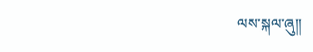ལས་སྐལ་ཞུ།།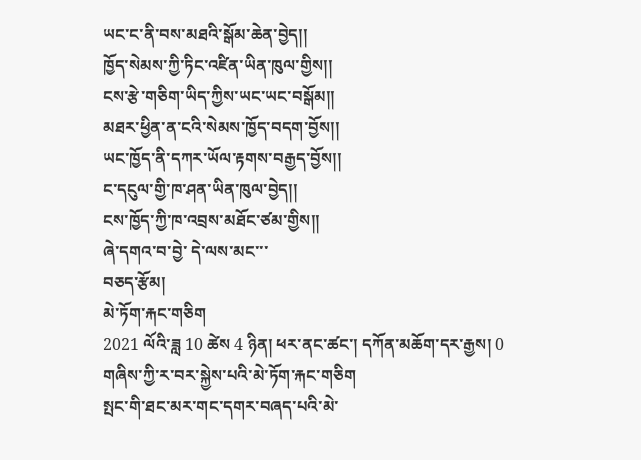ཡང་ང་ནི་བས་མཐའི་སྒོམ་ཆེན་བྱེད།།
ཁྱོད་སེམས་ཀྱི་ཏིང་འཛིན་ཡིན་ཁུལ་གྱིས།།
ངས་རྩེ་གཅིག་ཡིད་ཀྱིས་ཡང་ཡང་བསྒོམ།།
མཐར་ཕྱིན་ན་ངའི་སེམས་ཁྱོད་བདག་བྱོས།།
ཡང་ཁྱོད་ནི་དཀར་ཡོལ་རྟགས་བརྒྱད་བྱོས།།
ང་དངུལ་གྱི་ཁ་ཤན་ཡིན་ཁུལ་བྱེད།།
ངས་ཁྱོད་ཀྱི་ཁ་འབྲས་མཐོང་ཙམ་གྱིས།།
ཞེ་དགའ་བ་བྱེ་ དེ་ལས་མང་་་
བཅད་རྩོམ།
མེ་ཏོག་རྐང་གཅིག
2021 ལོའི་ཟླ 10 ཚེས 4 ཉིན། ཕར་ནང་ཚང་། དཀོན་མཆོག་དར་རྒྱས། 0
གཞིས་ཀྱི་ར་བར་སྐྱེས་པའི་མེ་ཏོག་རྐང་གཅིག
སྤང་གི་ཐང་མར་གང་དགར་བཞད་པའི་མེ་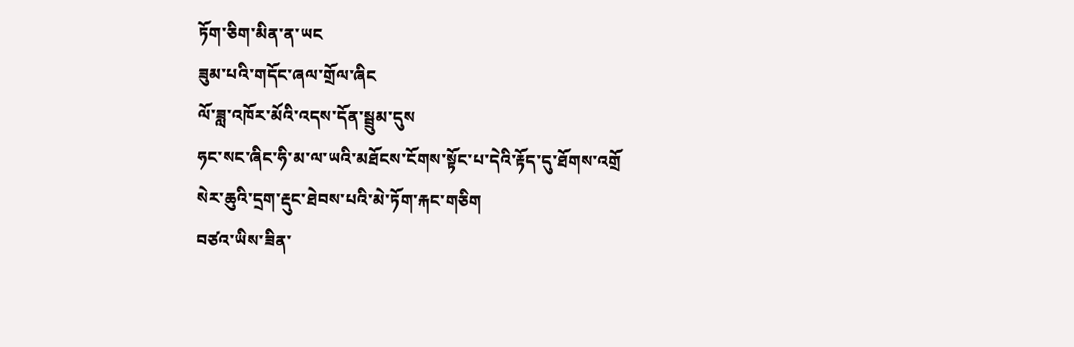ཏོག་ཅིག་མིན་ན་ཡང
ཟུམ་པའི་གདོང་ཞལ་གྲོལ་ཞིང
ལོ་ཟླ་འཁོར་མོའི་འདས་དོན་སྦྲུམ་དུས
ཧང་སང་ཞིང་ཧི་མ་ལ་ཡའི་མཐོངས་ངོགས་སྟོང་པ་དེའི་རྟོད་དུ་ཐོགས་འགྲོ
སེར་ཆུའི་དྲག་རྡུང་ཐེབས་པའི་མེ་ཏོག་རྐང་གཅིག
བཙའ་ཡིས་ཟིན་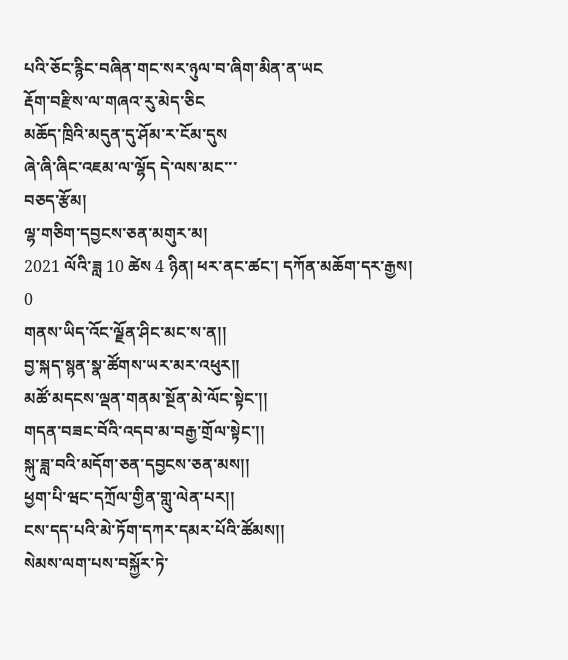པའི་ཅོང་རྙིང་བཞིན་གང་སར་ཉུལ་བ་ཞིག་མིན་ན་ཡང
རྡོག་བརྫིས་ལ་གཞའ་རུ་མེད་ཅིང
མཆོད་ཁྲིའི་མདུན་དུ་ཤོམ་ར་ངོམ་དུས
ཞེ་ཞི་ཞིང་འཇམ་ལ་ལྷོད དེ་ལས་མང་་་
བཅད་རྩོམ།
ལྷ་གཅིག་དབྱངས་ཅན་མགུར་མ།
2021 ལོའི་ཟླ 10 ཚེས 4 ཉིན། ཕར་ནང་ཚང་། དཀོན་མཆོག་དར་རྒྱས། 0
གནས་ཡིད་འོང་ལྗོན་ཤིང་མང་ས་ན།།
བྱ་སྐད་སྙན་སྣ་ཚོགས་ཡར་མར་འཕུར།།
མཚོ་མདངས་ལྡན་གནམ་སྔོན་མེ་ལོང་སྟེང་།།
གདན་བཟང་བོའི་འདབ་མ་བརྒྱ་གྲོལ་སྟེང་།།
སྐུ་ཟླ་བའི་མདོག་ཅན་དབྱངས་ཅན་མས།།
ཕྱག་པི་ཝང་དཀྲོལ་གྱིན་གླུ་ལེན་པར།།
ངས་དད་པའི་མེ་ཏོག་དཀར་དམར་པོའི་ཚོམས།།
སེམས་ལག་པས་བསྐྱོར་ཏེ་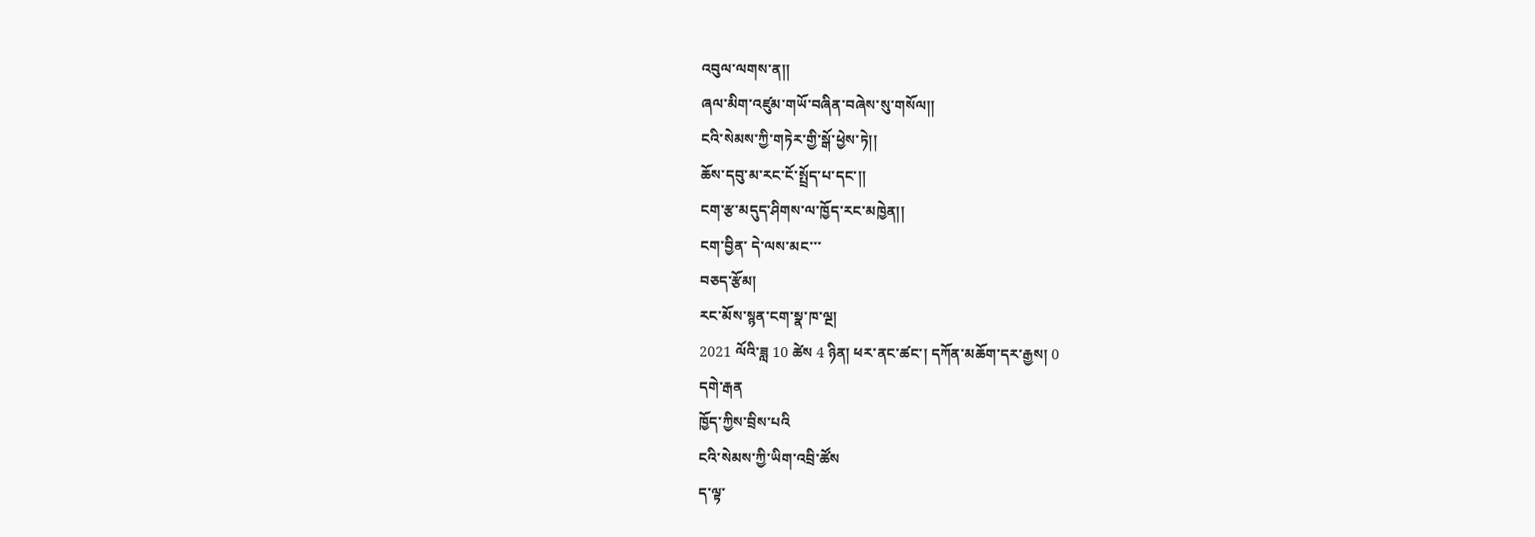འབུལ་ལགས་ན།།
ཞལ་མིག་འཛུམ་གཡོ་བཞིན་བཞེས་སུ་གསོལ།།
ངའི་སེམས་ཀྱི་གཏེར་གྱི་སྒོ་ཕྱེས་ཏེ།།
ཆོས་དབུ་མ་རང་ངོ་སྤྲོད་པ་དང་།།
ངག་རྩ་མདུད་ཤིགས་ལ་ཁྱོད་རང་མཁྱེན།།
ངག་བྱིན་ དེ་ལས་མང་་་
བཅད་རྩོམ།
རང་མོས་སྙན་ངག་སྣ་ཁ་ལྔ།
2021 ལོའི་ཟླ 10 ཚེས 4 ཉིན། ཕར་ནང་ཚང་། དཀོན་མཆོག་དར་རྒྱས། 0
དགེ་རྒན
ཁྱོད་ཀྱིས་བྲིས་པའི
ངའི་སེམས་ཀྱི་ཡིག་འབྲི་ཚོས
ད་ལྟ་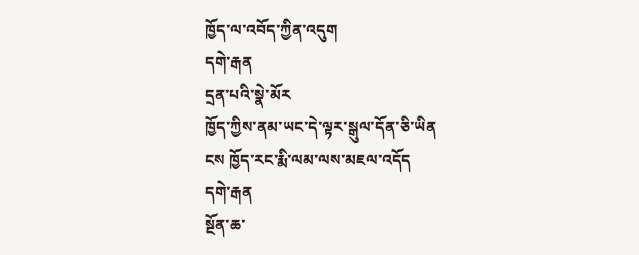ཁྱོད་ལ་འབོད་ཀྱིན་འདུག
དགེ་རྒན
དྲན་པའི་སྣེ་མོར
ཁྱོད་ཀྱིས་ནམ་ཡང་དེ་ལྟར་སྒུལ་དོན་ཅི་ཡིན
ངས ཁྱོད་རང་རྨི་ལམ་ལས་མཇལ་འདོད
དགེ་རྒན
སྔོན་ཆ་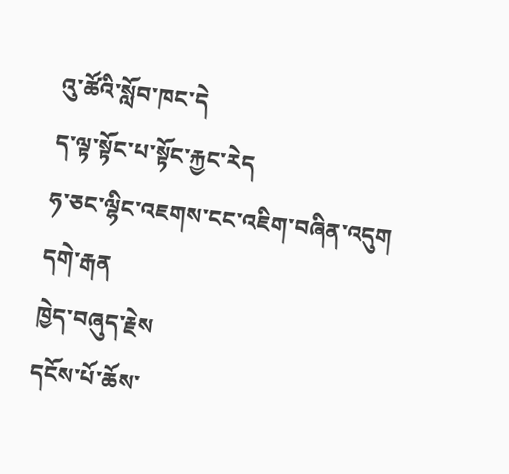འུ་ཚོའི་སློབ་ཁང་དེ
ད་ལྟ་སྟོང་པ་སྟོང་རྐྱང་རེད
ཧ་ཅང་ལྷིང་འཇགས་ངང་འཇིག་བཞིན་འདུག
དགེ་རྒན
ཁྱེད་བཞུད་རྗེས
དངོས་པོ་ཆོས་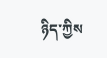ཉིད་ཀྱིས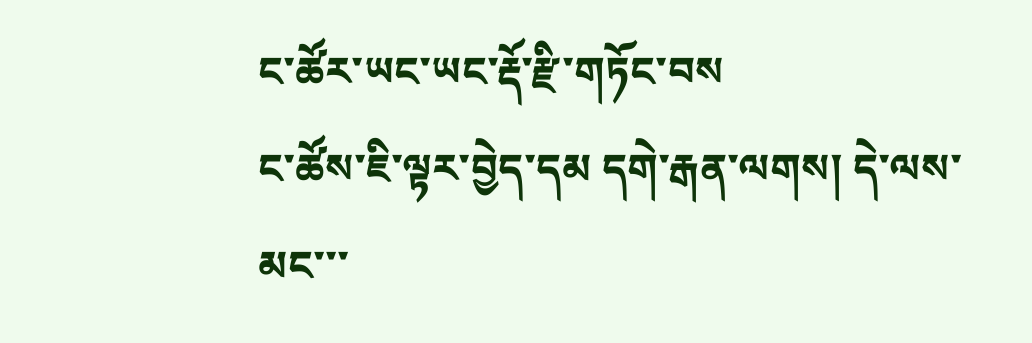ང་ཚོར་ཡང་ཡང་རྡོ་རྫི་གཏོང་བས
ང་ཚོས་ཇི་ལྟར་བྱེད་དམ དགེ་རྒན་ལགས། དེ་ལས་མང་་་